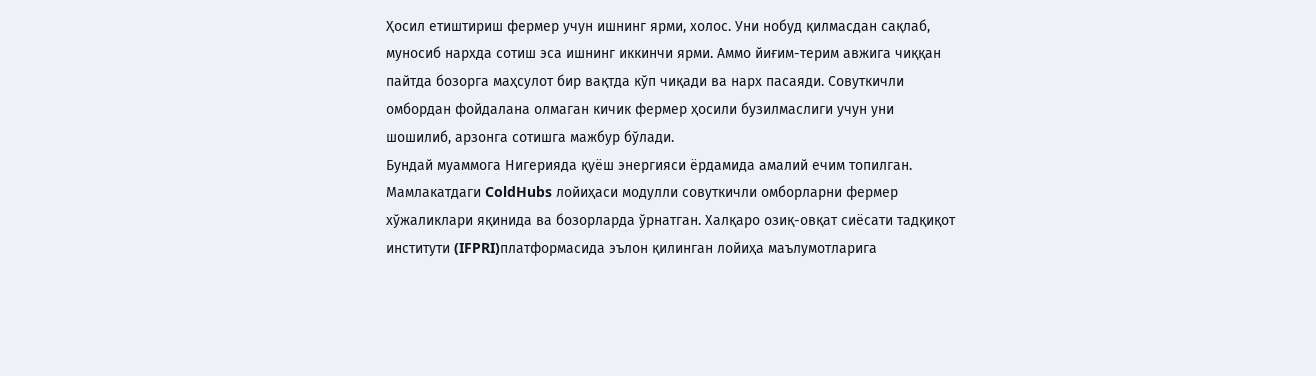Ҳосил етиштириш фермер учун ишнинг ярми, холос. Уни нобуд қилмасдан сақлаб, муносиб нархда сотиш эса ишнинг иккинчи ярми. Аммо йиғим-терим авжига чиққан пайтда бозорга маҳсулот бир вақтда кўп чиқади ва нарх пасаяди. Совуткичли омбордан фойдалана олмаган кичик фермер ҳосили бузилмаслиги учун уни шошилиб, арзонга сотишга мажбур бўлади.
Бундай муаммога Нигерияда қуёш энергияси ёрдамида амалий ечим топилган. Мамлакатдаги ColdHubs лойиҳаси модулли совуткичли омборларни фермер хўжаликлари яқинида ва бозорларда ўрнатган. Халқаро озиқ-овқат сиёсати тадқиқот институти (IFPRI)платформасида эълон қилинган лойиҳа маълумотларига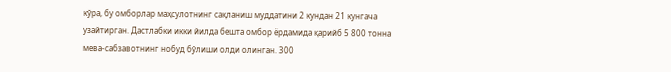кўра, бу омборлар маҳсулотнинг сақланиш муддатини 2 кундан 21 кунгача узайтирган. Дастлабки икки йилда бешта омбор ёрдамида қарийб 5 800 тонна мева-сабзавотнинг нобуд бўлиши олди олинган. 300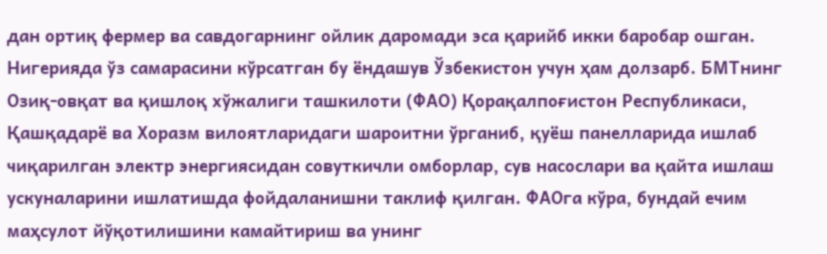дан ортиқ фермер ва савдогарнинг ойлик даромади эса қарийб икки баробар ошган.
Нигерияда ўз самарасини кўрсатган бу ёндашув Ўзбекистон учун ҳам долзарб. БМТнинг Озиқ-овқат ва қишлоқ хўжалиги ташкилоти (ФАО) Қорақалпоғистон Республикаси, Қашқадарё ва Хоразм вилоятларидаги шароитни ўрганиб, қуёш панелларида ишлаб чиқарилган электр энергиясидан совуткичли омборлар, сув насослари ва қайта ишлаш ускуналарини ишлатишда фойдаланишни таклиф қилган. ФАОга кўра, бундай ечим маҳсулот йўқотилишини камайтириш ва унинг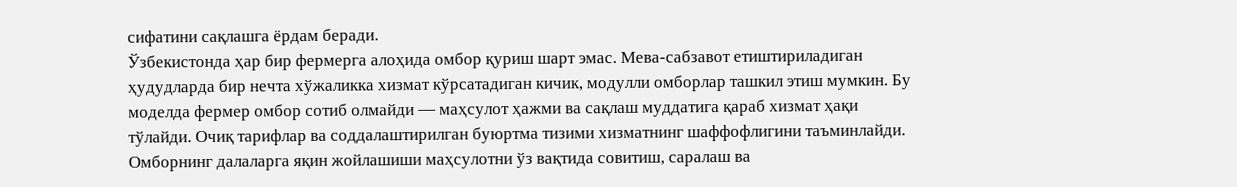сифатини сақлашга ёрдам беради.
Ўзбекистонда ҳар бир фермерга алоҳида омбор қуриш шарт эмас. Мева-сабзавот етиштириладиган ҳудудларда бир нечта хўжаликка хизмат кўрсатадиган кичик, модулли омборлар ташкил этиш мумкин. Бу моделда фермер омбор сотиб олмайди — маҳсулот ҳажми ва сақлаш муддатига қараб хизмат ҳақи тўлайди. Очиқ тарифлар ва соддалаштирилган буюртма тизими хизматнинг шаффофлигини таъминлайди. Омборнинг далаларга яқин жойлашиши маҳсулотни ўз вақтида совитиш, саралаш ва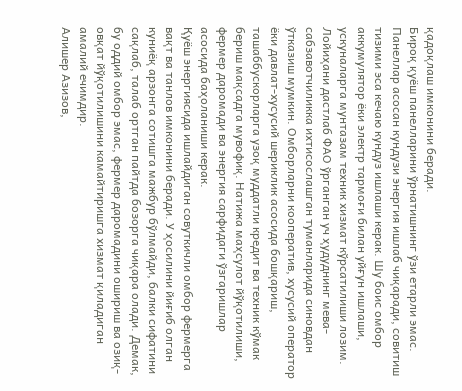қадоқлаш имконини беради.
Бироқ қуёш панелларини ўрнатишнинг ўзи етарли эмас. Панеллар асосан кундузи энергия ишлаб чиқаради, совитиш тизими эса кечаю кундуз ишлаши керак. Шу боис омбор аккумулятор ёки электр тармоғи билан уйғун ишлаши, ускуналарга мунтазам техник хизмат кўрсатилиши лозим.
Лойиҳани дастлаб ФАО ўрганган уч ҳудуднинг мева-сабзавотчиликка ихтисослашган туманларида синовдан ўтказиш мумкин. Омборларни кооператив, хусусий оператор ёки давлат-хусусий шериклик асосида бошқариш, ташаббускорларга узоқ муддатли кредит ва техник кўмак бериш мақсадга мувофиқ. Натижа маҳсулот йўқотилиши, фермер даромади ва энергия сарфидаги ўзгаришлар асосида баҳоланиши керак.
Қуёш энергиясида ишлайдиган совуткичли омбор фермерга вақт ва танлов имконини беради. У ҳосилини йиғиб олган куниёқ арзонга сотишга мажбур бўлмайди, балки сифатини сақлаб, талаб ортган пайтда бозорга чиқара олади. Демак, бу оддий омбор эмас, фермер даромадини ошириш ва озиқ-овқат йўқотилишини камайтиришга хизмат қиладиган амалий ечимдир.
Алишер Азизов,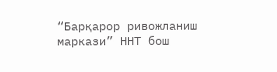“Барқарор ривожланиш маркази” ННТ бош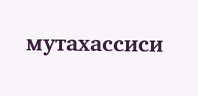мутахассиси